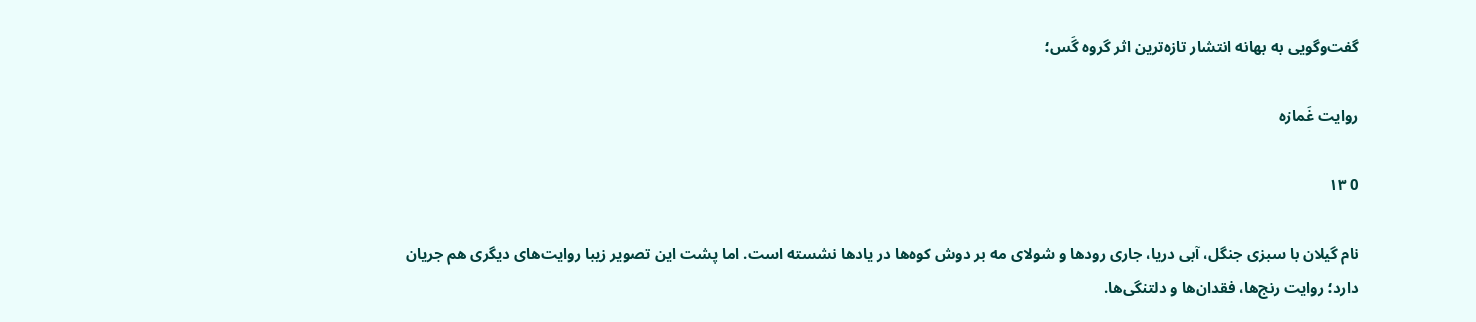گفت‌وگویی به بهانه انتشار تازه‌ترین اثر گروه گَس؛

روایت غَمازه

0 ۱۳

نام گیلان با سبزی جنگل، آبی دریا، جاری رودها و شولای مه بر دوش کوه‌ها در یادها نشسته است. اما پشت این تصویر زیبا روایت‌های دیگری هم جریان دارد؛ روایت رنج‌ها، فقدان‌ها و دلتنگی‌ها.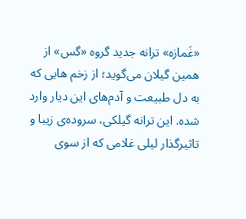«غَمازه» ترانه جدید گروه «گس» از همین گیلان می‌گوید؛ از زخم هایی که به دل طبیعت و آدم‌های این دیار وارد شده. این ترانه گیلکی، سروده‌ی زیبا و تاثیرگذار لیلی غلامی که از سوی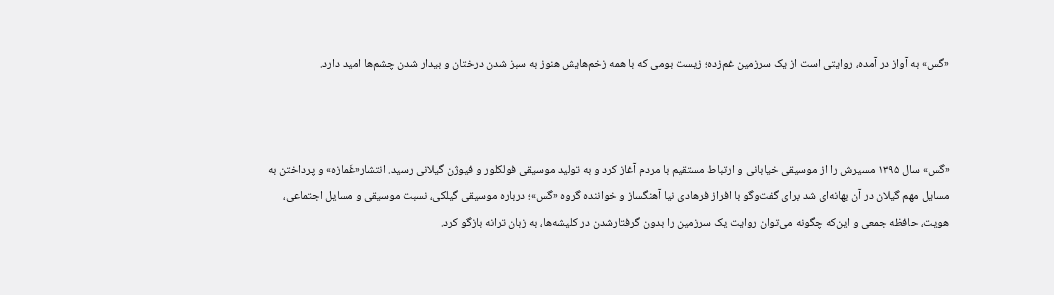«گس» به آواز در آمده، روایتی است از یک سرزمین غم‌زده؛ زیست بومی که با همه زخم‌هایش هنوز به سبز شدن درختان و بیدار شدن چشم‌ها امید دارد.



«گس» سال ۱۳۹۵ مسیرش را از موسیقی خیابانی و ارتباط مستقیم با مردم آغاز کرد و به تولید موسیقی فولکلور و فیوژن گیلانی رسید. انتشار«غَمازه» و پرداختن به مسایل مهم گیلان در آن بهانه‌ای شد برای گفت‌وگو با افراز فرهادی نیا آهنگساز و خواننده گروه «گس»؛ درباره موسیقی گیلکی، نسبت موسیقی و مسایل اجتماعی، هویت، حافظه جمعی و این‌که چگونه می‌توان روایت یک سرزمین را بدون گرفتارشدن در کلیشه‌ها، به زبان ترانه بازگو کرد.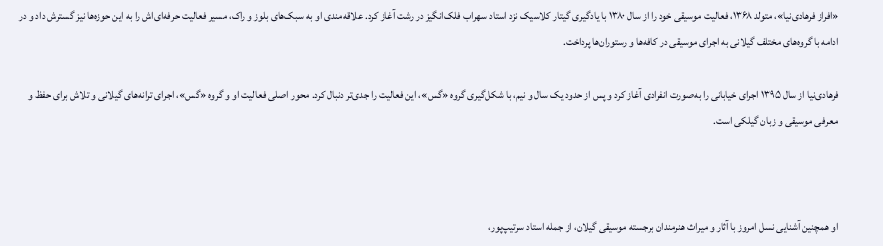«افراز فرهادی‌نیا»، متولد ۱۳۶۸، فعالیت موسیقی خود را از سال ۱۳۸۰ با یادگیری گیتار کلاسیک نزد استاد سهراب فلک‌انگیز در رشت آغاز کرد. علاقه‌مندی او به سبک‌های بلوز و راک، مسیر فعالیت حرفه‌ای‌اش را به این حوزه‌ها نیز گسترش داد و در ادامه با گروه‌های مختلف گیلانی به اجرای موسیقی در کافه‌ها و رستوران‌ها پرداخت.

فرهادی‌نیا از سال ۱۳۹۵ اجرای خیابانی را به‌صورت انفرادی آغاز کرد و پس از حدود یک سال و نیم، با شکل‌گیری گروه «گس»، این فعالیت را جدی‌تر دنبال کرد. محور اصلی فعالیت او و گروه «گس»، اجرای ترانه‌های گیلانی و تلاش برای حفظ و معرفی موسیقی و زبان گیلکی است.



او همچنین آشنایی نسل امروز با آثار و میراث هنرمندان برجسته موسیقی گیلان، از جمله استاد سرتیپ‌پور،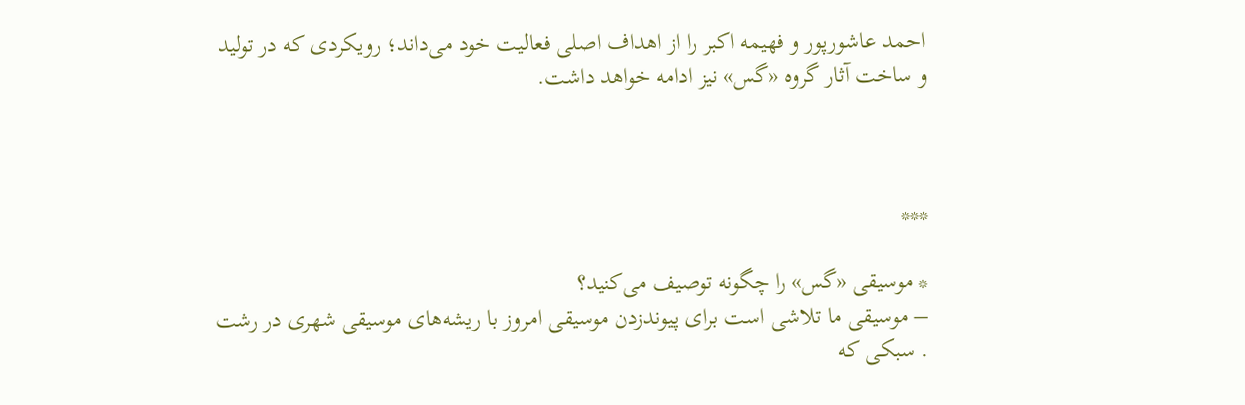احمد عاشورپور و فهیمه اکبر را از اهداف اصلی فعالیت خود می‌داند؛ رویکردی که در تولید و ساخت آثار گروه «گس» نیز ادامه خواهد داشت.



***

* موسیقی «گس» را چگونه توصیف می‌کنید؟
– موسیقی ما تلاشی است برای پیوندزدن موسیقی امروز با ریشه‌های موسیقی شهری در رشت . سبکی که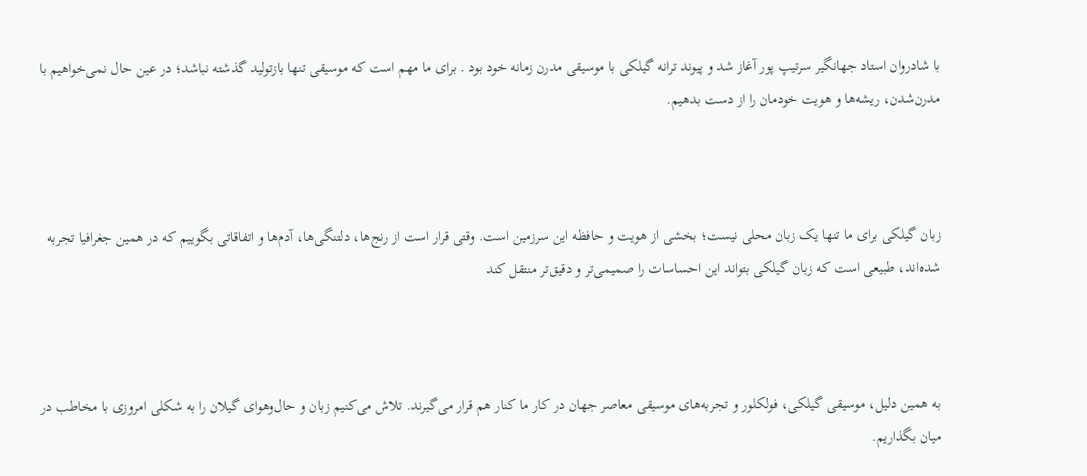با شادروان استاد جهانگیر سرتیپ پور آغاز شد و پیوند ترانه‌ گیلکی با موسیقی مدرن زمانه خود بود . برای ما مهم است که موسیقی تنها بازتولید گذشته نباشد؛ در عین حال نمی‌خواهیم با مدرن‌شدن، ریشه‌ها و هویت خودمان را از دست بدهیم.



زبان گیلکی برای ما تنها یک زبان محلی نیست؛ بخشی از هویت و حافظه این سرزمین است. وقتی قرار است از رنج‌ها، دلتنگی‌ها، آدم‌ها و اتفاقاتی بگوییم که در همین جغرافیا تجربه شده‌اند، طبیعی است که زبان گیلکی بتواند این احساسات را صمیمی‌تر و دقیق‌تر منتقل کند



به همین دلیل، موسیقی گیلکی، فولکلور و تجربه‌های موسیقی معاصر جهان در کار ما کنار هم قرار می‌گیرند. تلاش می‌کنیم زبان و حال‌وهوای گیلان را به شکلی امروزی با مخاطب در میان بگذاریم.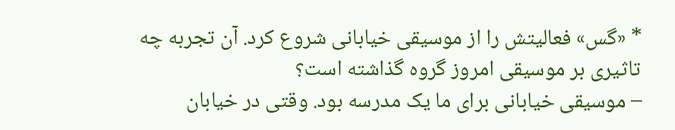* «گس» فعالیتش را از موسیقی خیابانی شروع کرد. آن تجربه چه تاثیری بر موسیقی امروز گروه گذاشته است؟
– موسیقی خیابانی برای ما یک مدرسه بود. وقتی در خیابان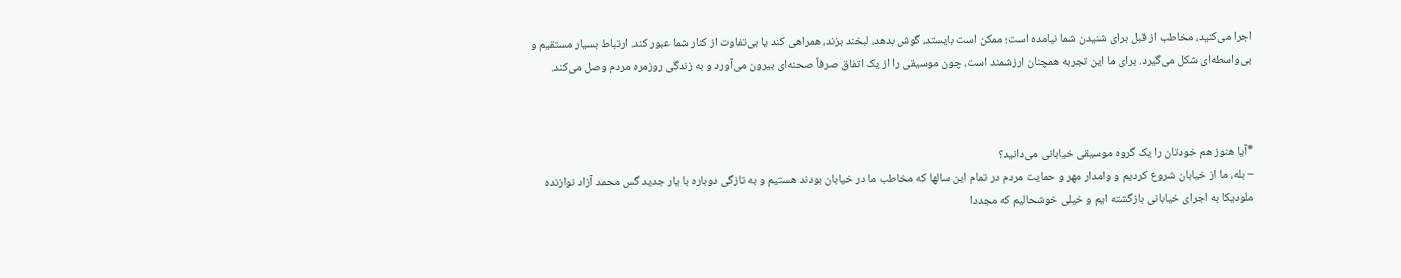اجرا می‌کنید، مخاطب از قبل برای شنیدن شما نیامده است؛ ممکن است بایستد، گوش بدهد، لبخند بزند، همراهی کند یا بی‌تفاوت از کنار شما عبور کند. ارتباط بسیار مستقیم و بی‌واسطه‌ای شکل می‌گیرد. برای ما این تجربه همچنان ارزشمند است، چون موسیقی را از یک اتفاق صرفاً صحنه‌ای بیرون می‌آورد و به زندگی روزمره مردم وصل می‌کند.



*آیا هنوز هم خودتان را یک گروه موسیقی خیابانی می‌دانید؟
– بله، ما از خیابان شروع کردیم و وامدار مهر و حمایت مردم در تمام این سالها که مخاطب ما در خیابان بودند هستیم و به تازگی دوباره با یار جدید گس محمد آزاد نوازنده ملودیکا به اجرای خیابانی بازگشته ایم و خیلی خوشحالیم که مجددا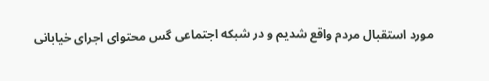مورد استقبال مردم واقع شدیم و در شبکه اجتماعی گس محتوای اجرای خیابانی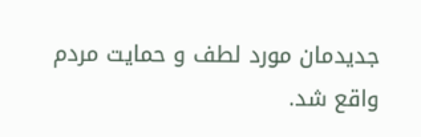جدیدمان مورد لطف و حمایت مردم واقع شد.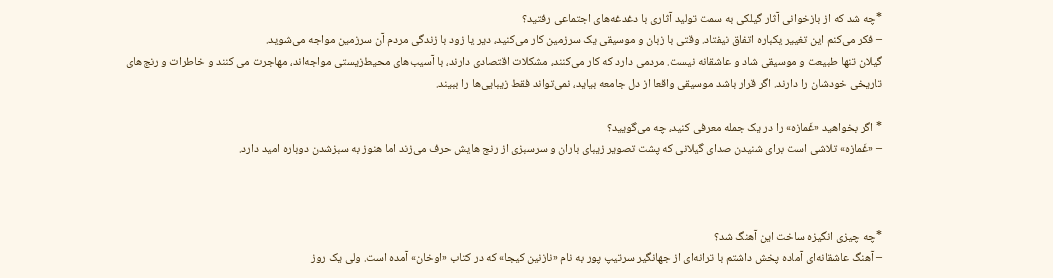*چه شد که از بازخوانی آثار گیلکی به سمت تولید آثاری با دغدغه‌های اجتماعی رفتید؟
– فکر می‌کنم این تغییر یکباره اتفاق نیفتاد. وقتی با زبان و موسیقی یک سرزمین کار می‌کنید، دیر یا زود با زندگی مردم آن سرزمین مواجه می‌شوید.
گیلان تنها طبیعت و موسیقی شاد و عاشقانه نیست. مردمی دارد که کار می‌کنند، مشکلات اقتصادی دارند، با آسیب‌های محیط‌زیستی مواجه‌اند، مهاجرت می کنند و خاطرات و رنج‌های تاریخی خودشان را دارند. اگر قرار باشد موسیقی واقعا از دل جامعه بیاید، نمی‌تواند فقط زیبایی‌ها را ببیند.

* اگر بخواهید «غَمازه» را در یک جمله معرفی کنید، چه می‌گویید؟
– «غَمازه» تلاشی است برای شنیدن صدای گیلانی که پشت تصویر زیبای باران و سرسبزی از رنج هایش حرف می‌زند اما هنوز به سبزشدن دوباره امید دارد.



*چه چیزی انگیزه ساخت این آهنگ شد؟
– آهنگ عاشقانه‌ای آماده پخش داشتم با ترانه‌ای از جهانگیر سرتیپ پور به نام «نازنین کیجا» که در کتاب «اوخان» آمده است. ولی یک روز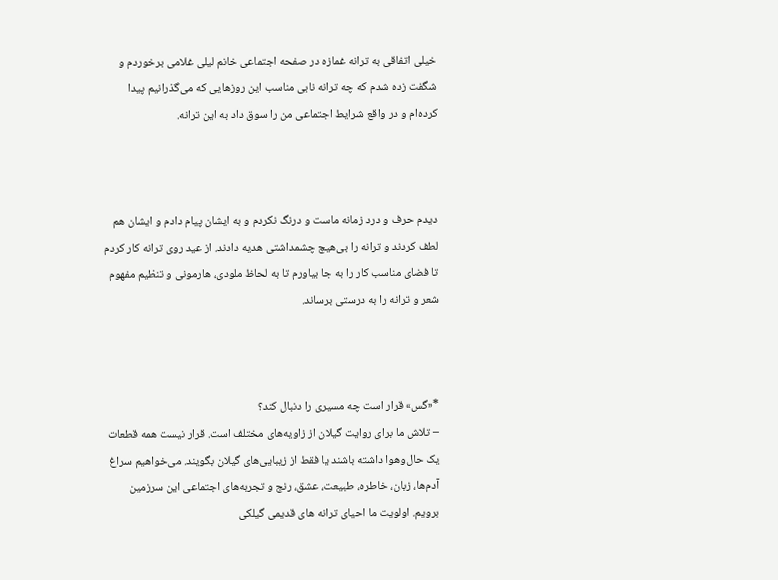خیلی اتفاقی به ترانه غمازه در صفحه اجتماعی خانم لیلی غلامی برخوردم و شگفت زده شدم که چه ترانه نابی مناسب این روزهایی که می‌گذرانیم پیدا کرده‌ام و در واقع شرایط اجتماعی من را سوق داد به این ترانه.



دیدم حرف و درد زمانه ماست و درنگ نکردم و به ایشان پیام دادم و ایشان هم لطف کردند و ترانه را بی‌هیچ چشمداشتی هدیه دادند. از عید روی ترانه کار کردم تا فضای مناسب کار را به جا بیاورم تا به لحاظ ملودی، هارمونی و تنظیم مفهوم شعر و ترانه را به درستی برساند.



*«گس» قرار است چه مسیری را دنبال کند؟
– تلاش ما برای روایت گیلان از زاویه‌های مختلف است. قرار نیست همه قطعات یک حال‌وهوا داشته باشند یا فقط از زیبایی‌های گیلان بگویند. می‌خواهیم سراغ آدم‌ها، زبان، خاطره، طبیعت، عشق، رنج و تجربه‌های اجتماعی این سرزمین برویم. اولویت ما احیای ترانه های قدیمی گیلکی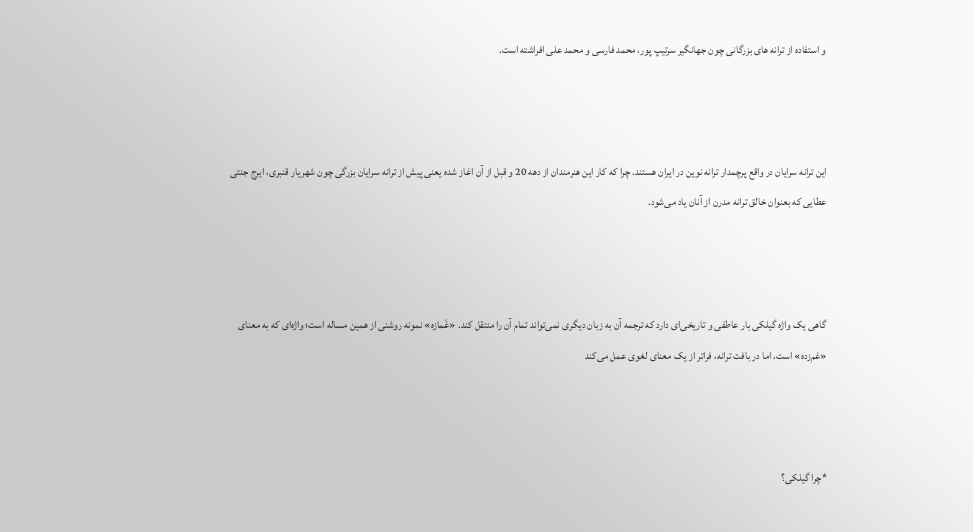و استفاده از ترانه های بزرگانی چون جهانگیر سرتیپ پور، محمد فارسی و محمد علی افراشته است.



این ترانه سرایان در واقع پرچمدار ترانه نوین در ایران هستند. چرا که کار این هنرمندان از دهه 20 و قبل از آن اغاز شده یعنی پیش از ترانه سرایان بزرگی چون شهریار قنبری، ایرج جنتی عطایی که بعنوان خالق ترانه مدرن از آنان یاد می‌شود.



گاهی یک واژه گیلکی بار عاطفی و تاریخی‌ای دارد که ترجمه آن به زبان دیگری نمی‌تواند تمام آن را منتقل کند. «غَمازه» نمونه روشنی از همین مساله است؛ واژه‌ای که به معنای «غم‌زده» است، اما در بافت ترانه، فراتر از یک معنای لغوی عمل می‌کند



*چرا گیلکی؟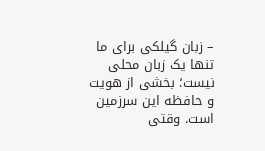– زبان گیلکی برای ما تنها یک زبان محلی نیست؛ بخشی از هویت و حافظه این سرزمین است. وقتی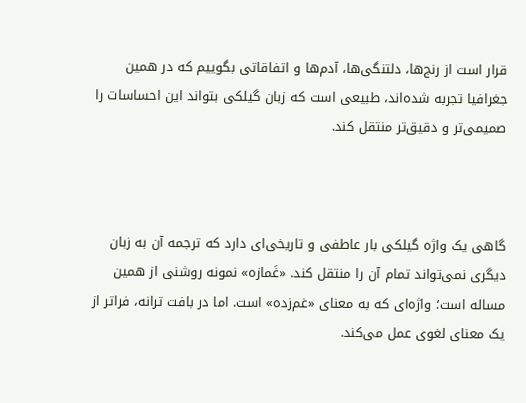قرار است از رنج‌ها، دلتنگی‌ها، آدم‌ها و اتفاقاتی بگوییم که در همین جغرافیا تجربه شده‌اند، طبیعی است که زبان گیلکی بتواند این احساسات را صمیمی‌تر و دقیق‌تر منتقل کند.



گاهی یک واژه گیلکی بار عاطفی و تاریخی‌ای دارد که ترجمه آن به زبان دیگری نمی‌تواند تمام آن را منتقل کند. «غَمازه» نمونه روشنی از همین مساله است؛ واژه‌ای که به معنای «غم‌زده» است. اما در بافت ترانه، فراتر از یک معنای لغوی عمل می‌کند.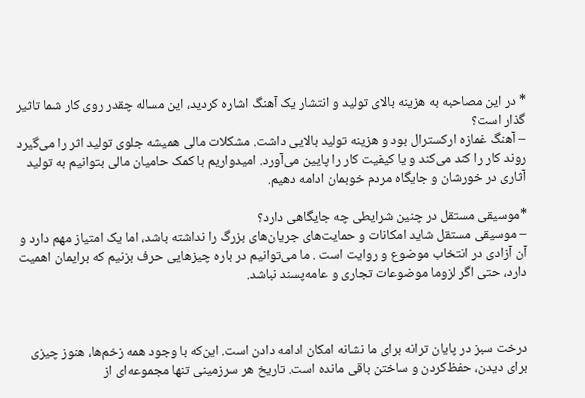* در این مصاحبه به هزینه بالای تولید و انتشار یک آهنگ اشاره کردید، این مساله چقدر روی کار شما تاثیر گذار است؟
– آهنگ غمازه ارکسترال بود و هزینه تولید بالایی داشت. مشکلات مالی همیشه جلوی تولید اثر را می‌گیرد روند کار را کند می‌کند و یا کیفیت کار را پایین می‌آورد. امیدواریم با کمک حامیان مالی بتوانیم به تولید آثاری در خورشان و جایگاه مردم خوبمان ادامه دهیم.

*موسیقی مستقل در چنین شرایطی چه جایگاهی دارد؟
– موسیقی مستقل شاید امکانات و حمایت‌های جریان‌های بزرگ را نداشته باشد، اما یک امتیاز مهم دارد و آن آزادی در انتخاب موضوع و روایت است . ما می‌توانیم در باره چیزهایی حرف بزنیم که برایمان اهمیت دارد، حتی اگر لزوما موضوعات تجاری و عامه‌پسند نباشد.



درخت سبز در پایان ترانه برای ما نشانه امکان ادامه‌ دادن است. این‌که با وجود همه زخم‌ها، هنوز چیزی برای دیدن، حفظ‌کردن و ساختن باقی مانده است. تاریخ هر سرزمینی تنها مجموعه‌ای از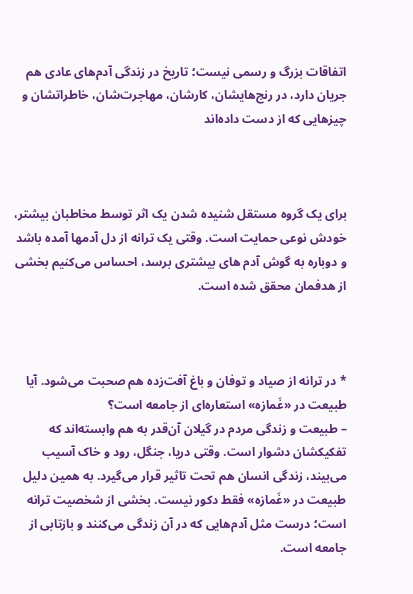اتفاقات بزرگ و رسمی نیست؛ تاریخ در زندگی آدم‌های عادی هم جریان دارد، در رنج‌هایشان، کارشان، مهاجرت‌شان، خاطراتشان و چیزهایی که از دست داده‌اند



برای یک گروه مستقل شنیده شدن یک اثر توسط مخاطبان بیشتر، خودش نوعی حمایت است. وقتی یک ترانه از دل آدمها آمده باشد و دوباره به گوش آدم های بیشتری برسد، احساس می‌کنیم بخشی از هدفمان محقق شده است.



* در ترانه از صیاد و توفان و باغ آفت‌زده هم صحبت می‌شود. آیا طبیعت در «غَمازه» استعاره‌ای از جامعه است؟
– طبیعت و زندگی مردم در گیلان آن‌قدر به هم وابسته‌اند که تفکیکشان دشوار است. وقتی دریا، جنگل، رود و خاک آسیب می‌بیند، زندگی انسان هم تحت تاثیر قرار می‌گیرد. به همین دلیل طبیعت در «غَمازه» فقط دکور نیست. بخشی از شخصیت ترانه است؛ درست مثل آدم‌هایی که در آن زندگی می‌کنند و بازتابی از جامعه است.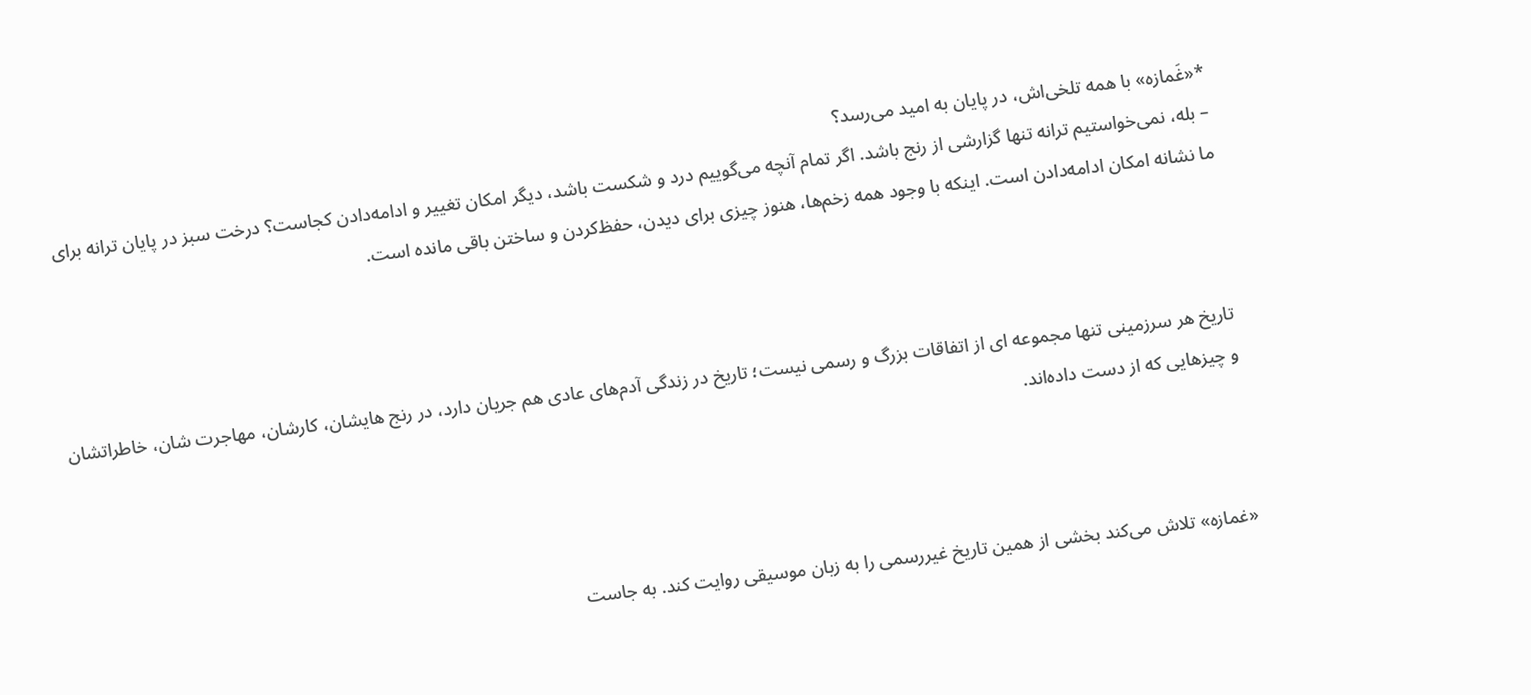*«غَمازه» با همه تلخی‌اش، در پایان به امید می‌رسد؟
– بله، نمی‌خواستیم ترانه تنها گزارشی از رنج باشد. اگر تمام آنچه می‌گوییم درد و شکست باشد، دیگر امکان تغییر و ادامه‌دادن کجاست؟ درخت سبز در پایان ترانه برای ما نشانه امکان ادامه‌دادن است. اینکه با وجود همه زخم‌ها، هنوز چیزی برای دیدن، حفظ‌کردن و ساختن باقی مانده است.



تاریخ هر سرزمینی تنها مجموعه ای از اتفاقات بزرگ و رسمی نیست؛ تاریخ در زندگی آدم‌های عادی هم جریان دارد، در رنج هایشان، کارشان، مهاجرت شان، خاطراتشان و چیزهایی که از دست داده‌اند.



«غمازه» تلاش می‌کند بخشی از همین تاریخ غیررسمی را به زبان موسیقی روایت کند. به جاست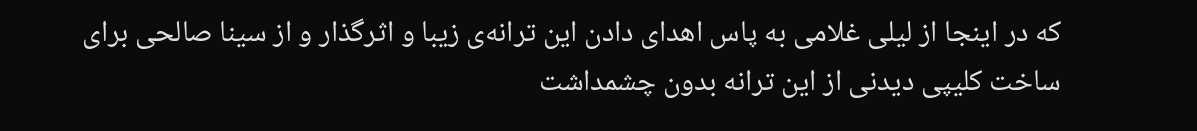که در اینجا از لیلی غلامی به پاس اهدای دادن این ترانه‌ی زیبا و اثرگذار و از سینا صالحی برای ساخت کلیپی دیدنی از این ترانه بدون چشمداشت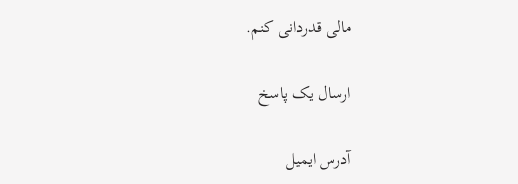مالی قدردانی کنم.

ارسال یک پاسخ

آدرس ایمیل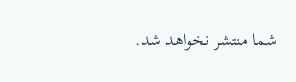شما منتشر نخواهد شد.